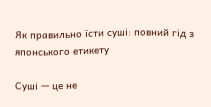Як правильно їсти суші: повний гід з японського етикету

Суші — це не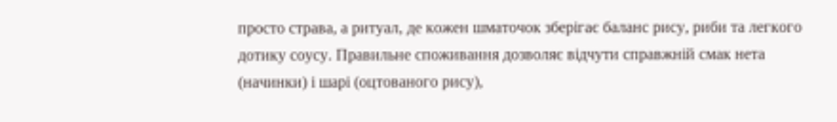просто страва, а ритуал, де кожен шматочок зберігає баланс рису, риби та легкого дотику соусу. Правильне споживання дозволяє відчути справжній смак нета (начинки) і шарі (оцтованого рису),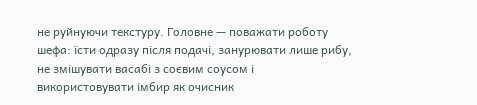не руйнуючи текстуру. Головне — поважати роботу шефа: їсти одразу після подачі, занурювати лише рибу, не змішувати васабі з соєвим соусом і використовувати імбир як очисник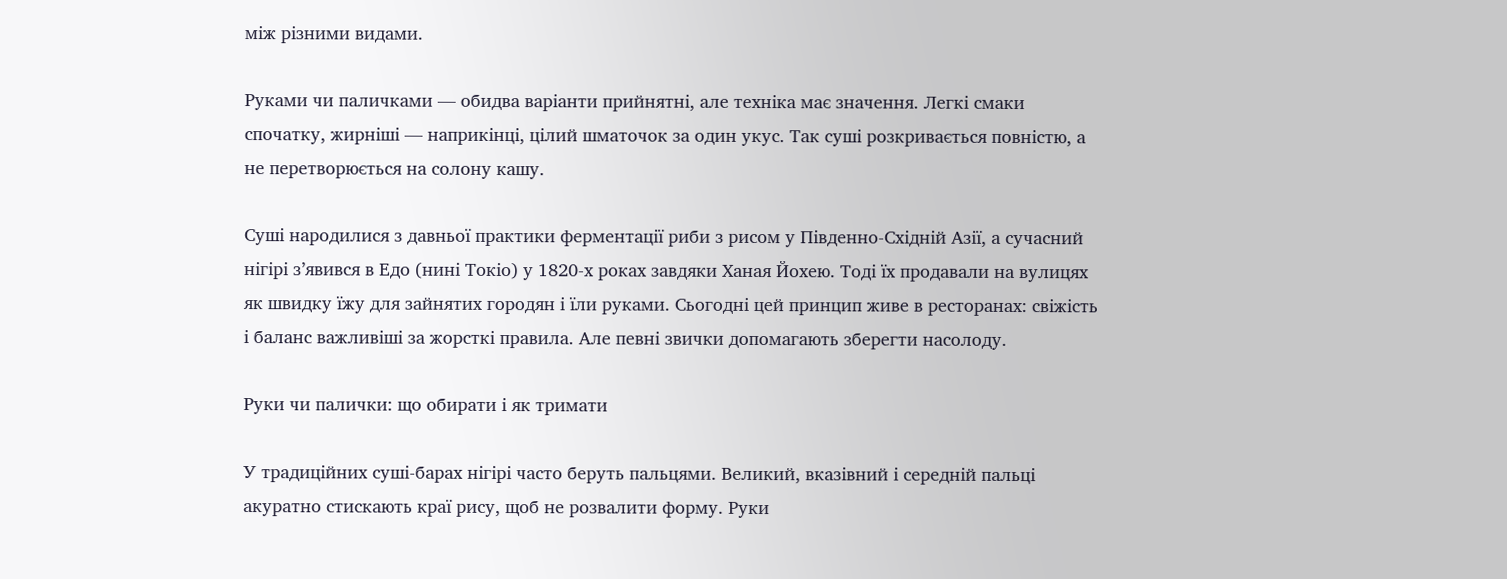між різними видами.

Руками чи паличками — обидва варіанти прийнятні, але техніка має значення. Легкі смаки спочатку, жирніші — наприкінці, цілий шматочок за один укус. Так суші розкривається повністю, а не перетворюється на солону кашу.

Суші народилися з давньої практики ферментації риби з рисом у Південно-Східній Азії, а сучасний нігірі з’явився в Едо (нині Токіо) у 1820-х роках завдяки Ханая Йохею. Тоді їх продавали на вулицях як швидку їжу для зайнятих городян і їли руками. Сьогодні цей принцип живе в ресторанах: свіжість і баланс важливіші за жорсткі правила. Але певні звички допомагають зберегти насолоду.

Руки чи палички: що обирати і як тримати

У традиційних суші-барах нігірі часто беруть пальцями. Великий, вказівний і середній пальці акуратно стискають краї рису, щоб не розвалити форму. Руки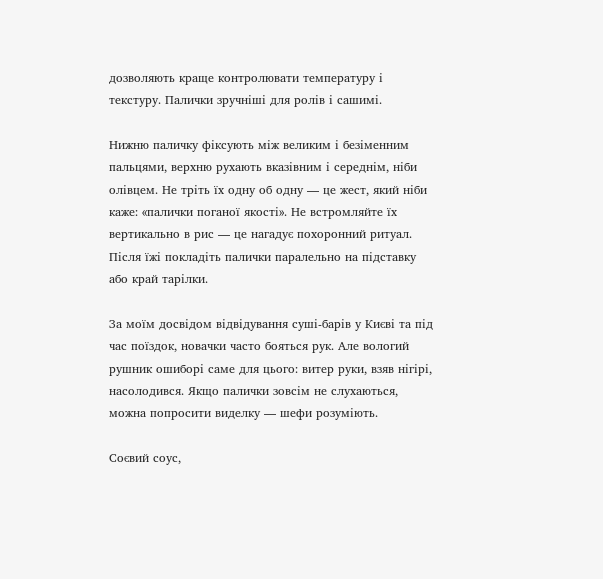дозволяють краще контролювати температуру і текстуру. Палички зручніші для ролів і сашимі.

Нижню паличку фіксують між великим і безіменним пальцями, верхню рухають вказівним і середнім, ніби олівцем. Не тріть їх одну об одну — це жест, який ніби каже: «палички поганої якості». Не встромляйте їх вертикально в рис — це нагадує похоронний ритуал. Після їжі покладіть палички паралельно на підставку або край тарілки.

За моїм досвідом відвідування суші-барів у Києві та під час поїздок, новачки часто бояться рук. Але вологий рушник ошиборі саме для цього: витер руки, взяв нігірі, насолодився. Якщо палички зовсім не слухаються, можна попросити виделку — шефи розуміють.

Соєвий соус,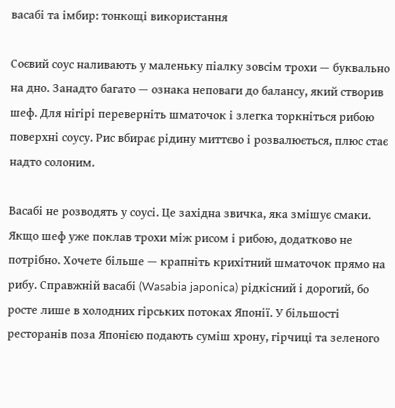васабі та імбир: тонкощі використання

Соєвий соус наливають у маленьку піалку зовсім трохи — буквально на дно. Занадто багато — ознака неповаги до балансу, який створив шеф. Для нігірі переверніть шматочок і злегка торкніться рибою поверхні соусу. Рис вбирає рідину миттєво і розвалюється, плюс стає надто солоним.

Васабі не розводять у соусі. Це західна звичка, яка змішує смаки. Якщо шеф уже поклав трохи між рисом і рибою, додатково не потрібно. Хочете більше — крапніть крихітний шматочок прямо на рибу. Справжній васабі (Wasabia japonica) рідкісний і дорогий, бо росте лише в холодних гірських потоках Японії. У більшості ресторанів поза Японією подають суміш хрону, гірчиці та зеленого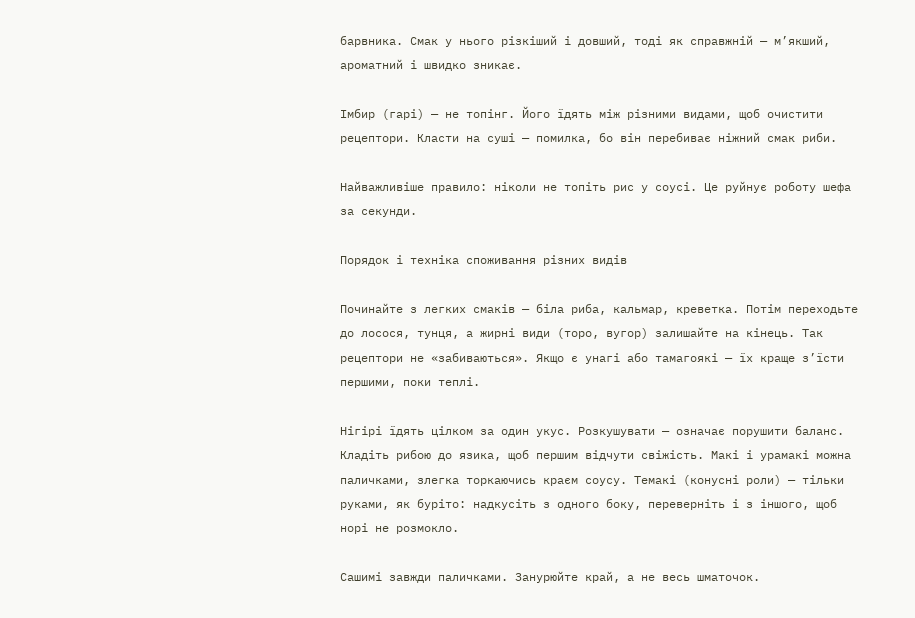барвника. Смак у нього різкіший і довший, тоді як справжній — м’якший, ароматний і швидко зникає.

Імбир (гарі) — не топінг. Його їдять між різними видами, щоб очистити рецептори. Класти на суші — помилка, бо він перебиває ніжний смак риби.

Найважливіше правило: ніколи не топіть рис у соусі. Це руйнує роботу шефа за секунди.

Порядок і техніка споживання різних видів

Починайте з легких смаків — біла риба, кальмар, креветка. Потім переходьте до лосося, тунця, а жирні види (торо, вугор) залишайте на кінець. Так рецептори не «забиваються». Якщо є унагі або тамагоякі — їх краще з’їсти першими, поки теплі.

Нігірі їдять цілком за один укус. Розкушувати — означає порушити баланс. Кладіть рибою до язика, щоб першим відчути свіжість. Макі і урамакі можна паличками, злегка торкаючись краєм соусу. Темакі (конусні роли) — тільки руками, як буріто: надкусіть з одного боку, переверніть і з іншого, щоб норі не розмокло.

Сашимі завжди паличками. Занурюйте край, а не весь шматочок.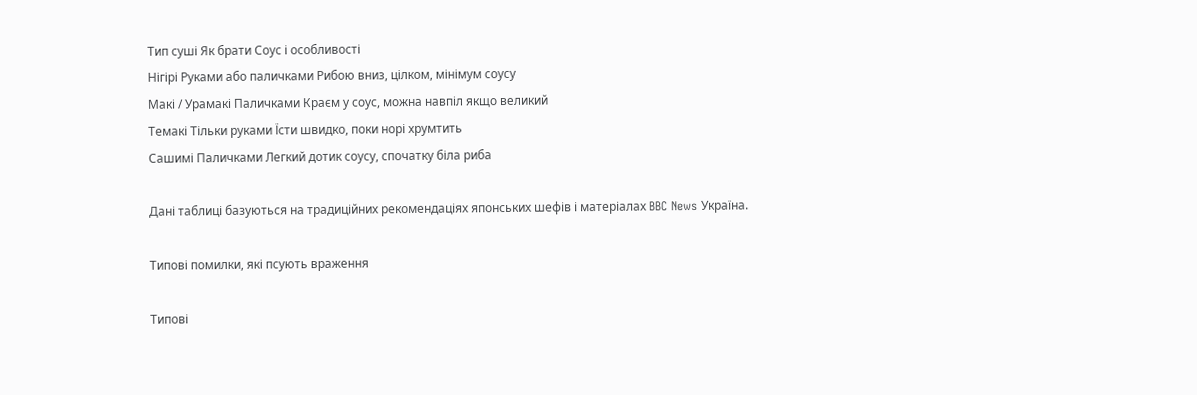Тип суші Як брати Соус і особливості
Нігірі Руками або паличками Рибою вниз, цілком, мінімум соусу
Макі / Урамакі Паличками Краєм у соус, можна навпіл якщо великий
Темакі Тільки руками Їсти швидко, поки норі хрумтить
Сашимі Паличками Легкий дотик соусу, спочатку біла риба

Дані таблиці базуються на традиційних рекомендаціях японських шефів і матеріалах BBC News Україна.

Типові помилки, які псують враження

Типові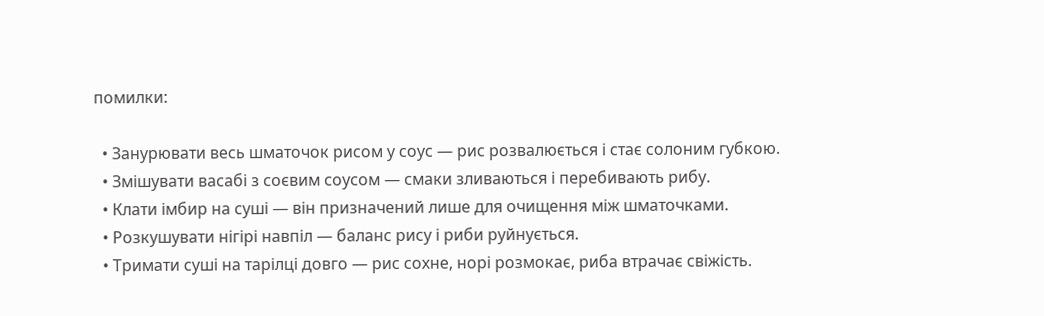помилки:

  • Занурювати весь шматочок рисом у соус — рис розвалюється і стає солоним губкою.
  • Змішувати васабі з соєвим соусом — смаки зливаються і перебивають рибу.
  • Клати імбир на суші — він призначений лише для очищення між шматочками.
  • Розкушувати нігірі навпіл — баланс рису і риби руйнується.
  • Тримати суші на тарілці довго — рис сохне, норі розмокає, риба втрачає свіжість.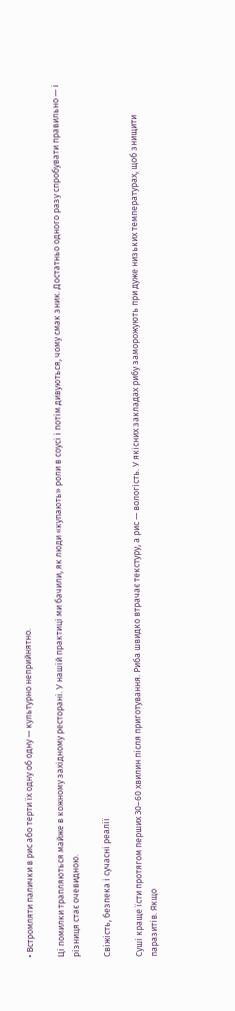• Встромляти палички в рис або терти їх одну об одну — культурно неприйнятно.

Ці помилки трапляються майже в кожному західному ресторані. У нашій практиці ми бачили, як люди «купають» роли в соусі і потім дивуються, чому смак зник. Достатньо одного разу спробувати правильно — і різниця стає очевидною.

Свіжість, безпека і сучасні реалії

Суші краще їсти протягом перших 30–60 хвилин після приготування. Риба швидко втрачає текстуру, а рис — вологість. У якісних закладах рибу заморожують при дуже низьких температурах, щоб знищити паразитів. Якщо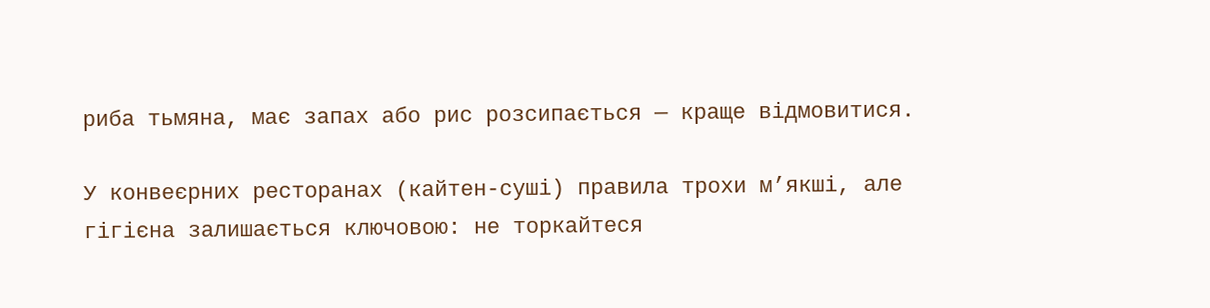риба тьмяна, має запах або рис розсипається — краще відмовитися.

У конвеєрних ресторанах (кайтен-суші) правила трохи м’якші, але гігієна залишається ключовою: не торкайтеся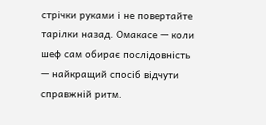стрічки руками і не повертайте тарілки назад. Омакасе — коли шеф сам обирає послідовність — найкращий спосіб відчути справжній ритм.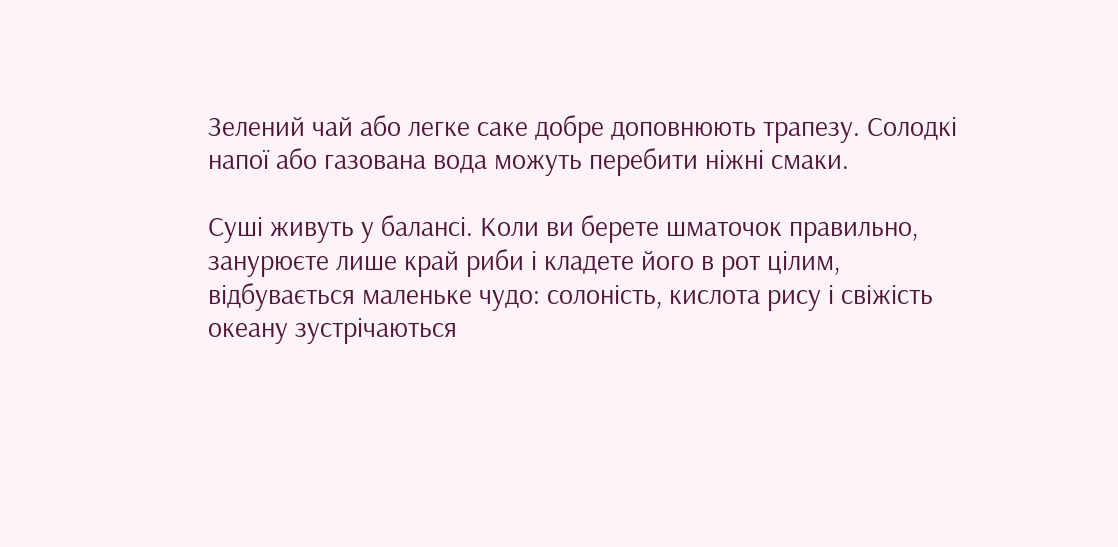Зелений чай або легке саке добре доповнюють трапезу. Солодкі напої або газована вода можуть перебити ніжні смаки.

Суші живуть у балансі. Коли ви берете шматочок правильно, занурюєте лише край риби і кладете його в рот цілим, відбувається маленьке чудо: солоність, кислота рису і свіжість океану зустрічаються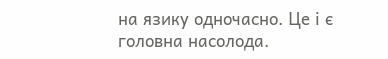на язику одночасно. Це і є головна насолода.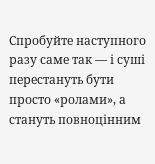Спробуйте наступного разу саме так — і суші перестануть бути просто «ролами», а стануть повноцінним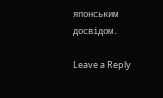японським досвідом.

Leave a Reply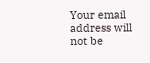Your email address will not be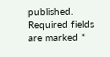published. Required fields are marked *